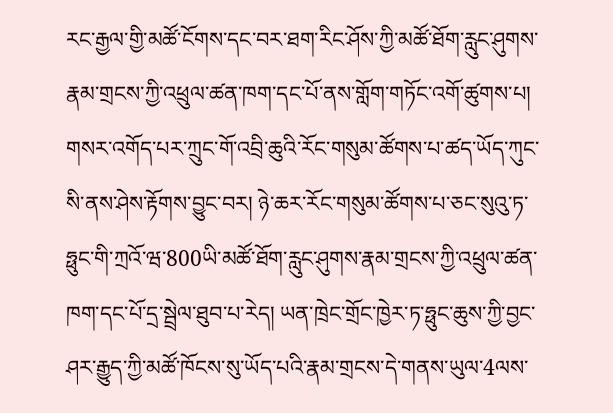རང་རྒྱལ་གྱི་མཚོ་ངོགས་དང་བར་ཐག་རིང་ཤོས་ཀྱི་མཚོ་ཐོག་རླུང་ཤུགས་རྣམ་གྲངས་ཀྱི་འཕྲུལ་ཚན་ཁག་དང་པོ་ནས་གློག་གཏོང་འགོ་ཚུགས་པ།
གསར་འགོད་པར་ཀྲུང་གོ་འབྲི་ཆུའི་རོང་གསུམ་ཚོགས་པ་ཚད་ཡོད་ཀུང་སི་ནས་ཤེས་རྟོགས་བྱུང་བར། ཉེ་ཆར་རོང་གསུམ་ཚོགས་པ་ཅང་སུའུ་ཏ་ཧྥུང་གི་ཀྲའོ་ཝ་800ཡི་མཚོ་ཐོག་རླུང་ཤུགས་རྣམ་གྲངས་ཀྱི་འཕྲུལ་ཚན་ཁག་དང་པོ་དྲ་སྦྲེལ་ཐུབ་པ་རེད། ཡན་ཁྲེང་གྲོང་ཁྱེར་ཏ་ཧྥུང་ཆུས་ཀྱི་བྱང་ཤར་རྒྱུད་ཀྱི་མཚོ་ཁོངས་སུ་ཡོད་པའི་རྣམ་གྲངས་དེ་གནས་ཡུལ་4ལས་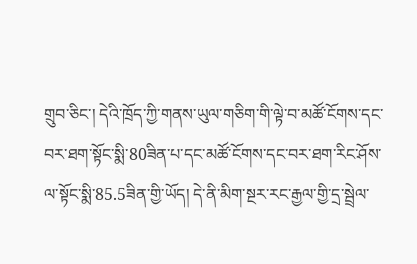གྲུབ་ཅིང་། དེའི་ཁྲོད་ཀྱི་གནས་ཡུལ་གཅིག་གི་ལྟེ་བ་མཚོ་ངོགས་དང་བར་ཐག་སྟོང་སྨི་80ཟིན་པ་དང་མཚོ་ངོགས་དང་བར་ཐག་རིང་ཤོས་ལ་སྟོང་སྨི་85.5ཟིན་གྱི་ཡོད། དེ་ནི་མིག་སྔར་རང་རྒྱལ་གྱི་དྲ་སྦྲེལ་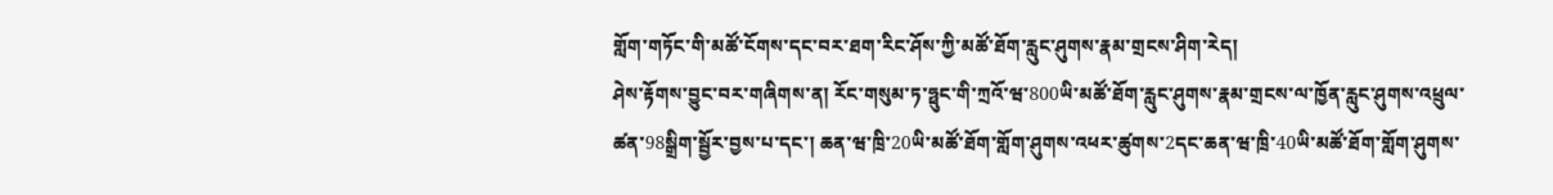གློག་གཏོང་གི་མཚོ་ངོགས་དང་བར་ཐག་རིང་ཤོས་ཀྱི་མཚོ་ཐོག་རླུང་ཤུགས་རྣམ་གྲངས་ཤིག་རེད།
ཤེས་རྟོགས་བྱུང་བར་གཞིགས་ན། རོང་གསུམ་ཏ་ཧྥུང་གི་ཀྲའོ་ཝ་800ཡི་མཚོ་ཐོག་རླུང་ཤུགས་རྣམ་གྲངས་ལ་ཁྱོན་རླུང་ཤུགས་འཕྲུལ་ཚན་98སྒྲིག་སྦྱོར་བྱས་པ་དང་། ཆན་ཝ་ཁྲི་20ཡི་མཚོ་ཐོག་གློག་ཤུགས་འཕར་ཚུགས་2དང་ཆན་ཝ་ཁྲི་40ཡི་མཚོ་ཐོག་གློག་ཤུགས་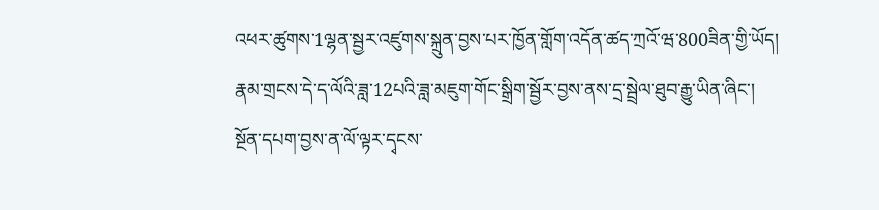འཕར་ཚུགས་1ལྷན་སྦྱར་འཛུགས་སྐྲུན་བྱས་པར་ཁྱོན་གློག་འདོན་ཚད་ཀྲའོ་ཝ་800ཟིན་གྱི་ཡོད།
རྣམ་གྲངས་དེ་ད་ལོའི་ཟླ་12པའི་ཟླ་མཇུག་གོང་སྒྲིག་སྦྱོར་བྱས་ནས་དྲ་སྦྲེལ་ཐུབ་རྒྱུ་ཡིན་ཞིང་། སྔོན་དཔག་བྱས་ན་ལོ་ལྟར་དྭངས་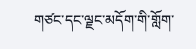གཙང་དང་ལྗང་མདོག་གི་གློག་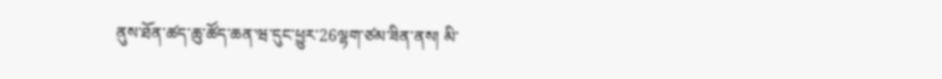ནུས་ཐོན་ཚད་ཆུ་ཚོད་ཆན་ཝ་དུང་ཕྱུར་26ལྷག་ཙམ་ཟིན་ནས། མི་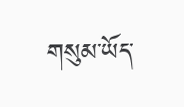གསུམ་ཡོད་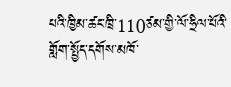པའི་ཁྱིམ་ཚང་ཁྲི་110ཙམ་གྱི་ལོ་ཧྲིལ་པོའི་གློག་སྤྱོད་དགོས་མཁོ་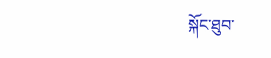སྐོང་ཐུབ་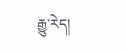རྒྱུ་རེད།